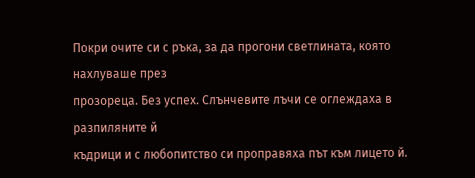Покри очите си с ръка, за да прогони светлината, която нахлуваше през
прозореца. Без успех. Слънчевите лъчи се оглеждаха в разпиляните й
къдрици и с любопитство си проправяха път към лицето й.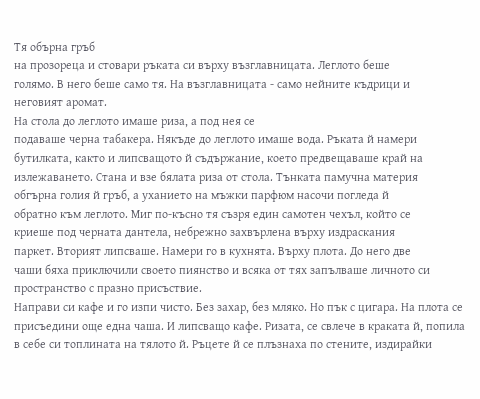Тя обърна гръб
на прозореца и стовари ръката си върху възглавницата. Леглото беше
голямо. В него беше само тя. На възглавницата - само нейните къдрици и
неговият аромат.
На стола до леглото имаше риза, а под нея се
подаваше черна табакера. Някъде до леглото имаше вода. Ръката й намери
бутилката, както и липсващото й съдържание, което предвещаваше край на
излежаването. Стана и взе бялата риза от стола. Тънката памучна материя
обгърна голия й гръб, а уханието на мъжки парфюм насочи погледа й
обратно към леглото. Миг по-късно тя съзря един самотен чехъл, който се
криеше под черната дантела, небрежно захвърлена върху издраскания
паркет. Вторият липсваше. Намери го в кухнята. Върху плота. До него две
чаши бяха приключили своето пиянство и всяка от тях запълваше личното си
пространство с празно присъствие.
Направи си кафе и го изпи чисто. Без захар, без мляко. Но пък с цигара. На плота се присъедини още една чаша. И липсващо кафе. Ризата, се свлече в краката й, попила в себе си топлината на тялото й. Ръцете й се плъзнаха по стените, издирайки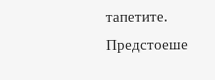тапетите.
Предстоеше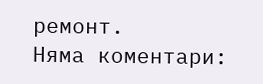ремонт.
Няма коментари: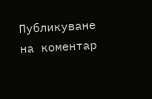Публикуване на коментар